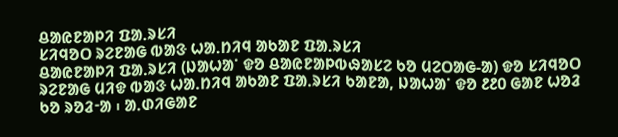ᱪᱟᱭᱱᱟᱞᱤ ᱯᱟᱹᱨᱥᱤ
ᱥᱤᱧᱚᱛ ᱨᱮᱱᱟᱜ ᱵᱟᱝ ᱦᱟᱹᱴᱤᱧ ᱟᱠᱟᱱ ᱯᱟᱹᱨᱥᱤ
ᱪᱟᱭᱱᱟᱞᱤ ᱯᱟᱹᱨᱥᱤ (ᱡᱟᱦᱟᱸ ᱫᱚ ᱪᱟᱭᱱᱟᱞᱵᱷᱟᱥᱮ ᱠᱚ ᱢᱮᱛᱟᱜ-ᱟ) ᱫᱚ ᱥᱤᱧᱚᱛ ᱨᱮᱱᱟᱜ ᱢᱤᱫ ᱵᱟᱝ ᱦᱟᱹᱴᱤᱧ ᱟᱠᱟᱱ ᱯᱟᱹᱨᱥᱤ ᱠᱟᱱᱟ, ᱡᱟᱦᱟᱸ ᱫᱚ ᱒᱒᱐ ᱜᱟᱱ ᱦᱚᱲ ᱠᱚ ᱨᱚᱲᱼᱟ ᱾ ᱟᱹᱰᱤᱜᱟᱱ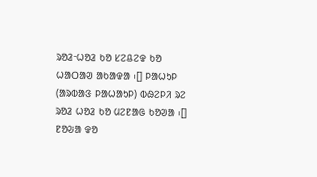ᱨᱚᱲᱼᱦᱚᱲ ᱠᱚ ᱥᱮᱪᱮᱫ ᱠᱚ ᱦᱟᱛᱟᱣ ᱟᱠᱟᱫᱟ ᱾[] ᱞᱟᱦᱩᱞ (ᱟᱨᱵᱟᱝ ᱞᱟᱦᱟᱩᱞ) ᱵᱷᱮᱞᱤ ᱨᱮ ᱨᱚᱲ ᱦᱚᱲ ᱠᱚ ᱢᱮᱱᱟᱜ ᱠᱚᱣᱟ ᱾[] ᱱᱚᱶᱟ ᱫᱚ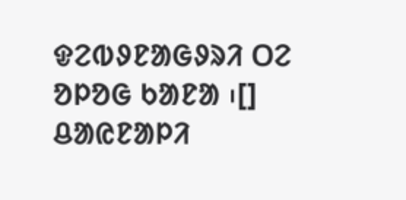ᱫᱮᱵᱽᱱᱟᱜᱽᱨᱤ ᱛᱮ ᱚᱞᱚᱜ ᱠᱟᱱᱟ ᱾[]
ᱪᱟᱭᱱᱟᱞᱤ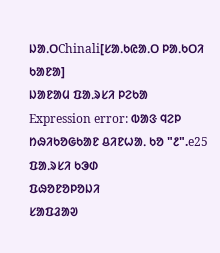ᱡᱟᱹᱛChinali[ᱥᱟᱹᱠᱭᱟᱹᱛ ᱞᱟᱹᱠᱛᱤ ᱠᱟᱱᱟ]
ᱡᱟᱱᱟᱢ ᱯᱟᱹᱨᱥᱤ ᱞᱮᱠᱟ
Expression error: ᱵᱟᱝ ᱧᱮᱞ ᱴᱷᱤᱠᱚᱜᱠᱟᱱ ᱪᱤᱱᱦᱟᱹ ᱠᱚ "᱒".e25
ᱯᱟᱹᱨᱥᱤ ᱠᱳᱰ
ᱯᱷᱚᱱᱚᱞᱚᱡᱤ
ᱥᱟᱯᱲᱟᱣ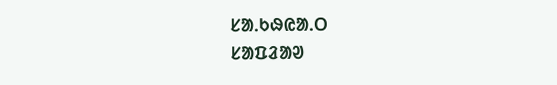ᱥᱟᱹᱠᱷᱭᱟᱹᱛ
ᱥᱟᱯᱲᱟᱣ